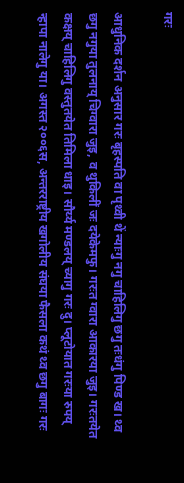गरः

आधुनिक दर्शन अनुसार गरः बृहस्पति वा पृथ्वी थें न्याःगु नगु चाहिलिगु छगु तःधंगु पिण्ड ख। थ्व छगु नगुया तुलनाय् चिग्वारा जुइ, व थुकिलीं जः दयेकेमफु। गरःत ग्वारा आकारया जुइ। गरःतयेत कक्षय् चाहिलिगु वस्तुतयेत तिमिला धाइ। सौर्य्य मण्डलय् च्यागु गरः दु। प्लूटोयात गरःया रुपय् न्हापा नालेगु या। अगस्त २००६स, अन्तरराष्ट्रीय खगोलीय संघया फैसला कथं थ्व छगु बागः गरः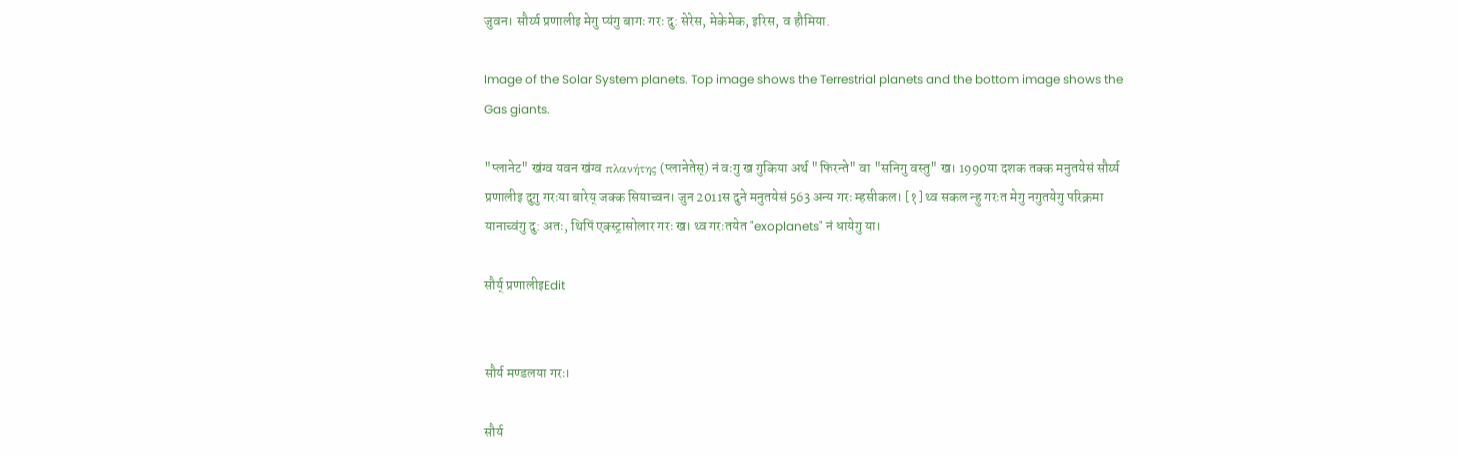जुवन। सौर्य्य प्रणालीइ मेगु प्यंगु बागः गरः दु: सेरेस, मेकेमेक, इरिस, व हौमिया.

Image of the Solar System planets. Top image shows the Terrestrial planets and the bottom image shows the Gas giants.

"प्लानेट" खंग्व यवन खंग्व πλανήτης (प्लानेतेस्) नं वःगु ख गुकिया अर्थ "फिरन्ते" वा "सनिगु वस्तु" ख। 1990या दशक तक्क मनुतयेसं सौर्य्य प्रणालीइ दुगु गरःया बारेय् जक्क सियाच्वन। जुन 2011स दुने मनुतयेसं 563 अन्य गरः म्हसीकल। [१] थ्व सकल न्हु गरःत मेगु नगुतयेगु परिक्रमा यानाच्वंगु दु: अतः, थिपिं एक्स्ट्रासोलार गरः ख। थ्व गरःतयेत "exoplanets" नं धायेगु या।

सौर्य् प्रणालीइEdit


सौर्य मण्डलया गरः।

सौर्य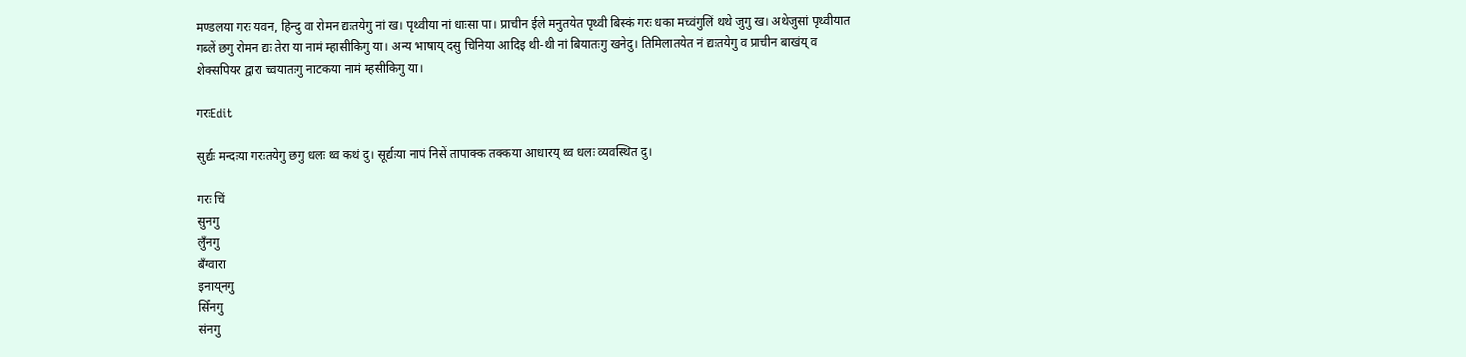मण्डलया गरः यवन, हिन्दु वा रोमन द्यःतयेगु नां ख। पृथ्वीया नां धाःसा पा। प्राचीन ईले मनुतयेत पृथ्वी बिस्कं गरः धका मच्वंगुलिं थथे जुगु ख। अथेजुसां पृथ्वीयात गब्लें छगु रोमन द्यः तेरा या नामं म्हासीकिगु या। अन्य भाषाय् दसु चिनिया आदिइ थी-थी नां बियातःगु खनेदु। तिमिलातयेत नं द्यःतयेगु व प्राचीन बाखंय् व शेक्सपियर द्वारा च्वयातःगु नाटकया नामं म्हसीकिगु या।

गरःEdit

सुर्द्यः मन्दःया गरःतयेगु छगु धलः थ्व कथं दु। सूर्द्यःया नापं निसें तापाक्क तक्कया आधारय् थ्व धलः व्यवस्थित दु।

गरः चिं
सुनगु
लुँनगु
बँग्वारा
इनाय्‌नगु
सिँनगु
संनगु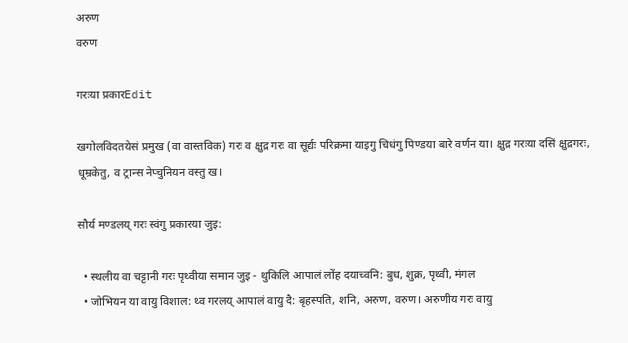अरुण
वरुण

गरःया प्रकारEdit

खगोलविदतयेसं प्रमुख (वा वास्तविक) गरः व क्षुद्र गरः वा सूर्द्यः परिक्रमा याइगु चिधंगु पिण्डया बारे वर्णन या। क्षुद्र गरःया दसिं क्षुद्रगरः, धूम्रकेतु, व ट्रान्स नेप्चुनियन वस्तु ख।

सौर्य मण्डलय् गरः स्वंगु प्रकारया जुइ:

  • स्थलीय वा चट्टानी गरः पृथ्वीया समान जुइ - थुकिलि आपालं लोंह दयाच्वनि: बुध, शुक्र, पृथ्वी, मंगल
  • जोभियन या वायु विशाल: थ्व गरलय् आपालं वायु दै: बृहस्पति, शनि, अरुण, वरुण। अरुणीय गरः वायु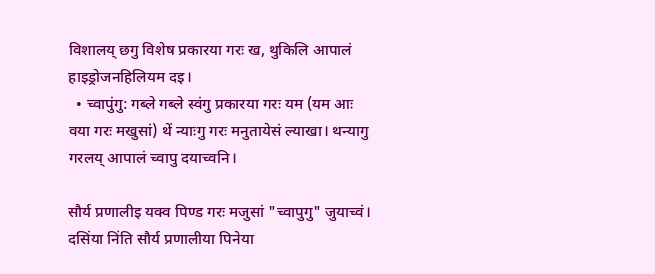विशालय् छगु विशेष प्रकारया गरः ख, थुकिलि आपालं हाइड्रोजनहिलियम दइ।
  • च्वापुंगु: गब्ले गब्ले स्वंगु प्रकारया गरः यम (यम आः वया गरः मखुसां) थें न्याःगु गरः मनुतायेसं ल्याखा। थन्यागु गरलय् आपालं च्वापु दयाच्वनि।

सौर्य प्रणालीइ यक्व पिण्ड गरः मजुसां "च्वापुगु" जुयाच्वं। दसिंया निंति सौर्य प्रणालीया पिनेया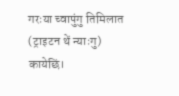गरःया च्वापुंगु तिमिलात (ट्राइटन थें न्याःगु) कायेछिं।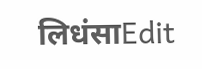लिधंसाEdit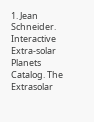1. Jean Schneider. Interactive Extra-solar Planets Catalog. The Extrasolar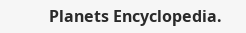Planets Encyclopedia.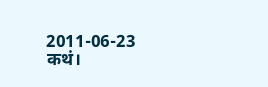2011-06-23 कथं।